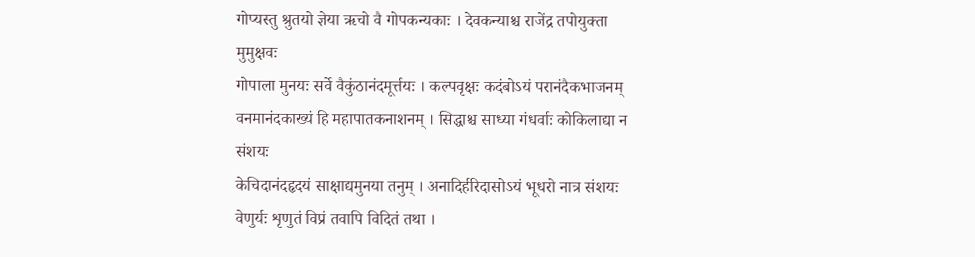गोप्यस्तु श्रुतयो ज्ञेया ऋचो वै गोपकन्यकाः । देवकन्याश्च राजेंद्र तपोयुक्ता मुमुक्षवः
गोपाला मुनयः सर्वे वैकुंठानंदमूर्त्तयः । कल्पवृक्षः कदंबोऽयं परानंदैकभाजनम्
वनमानंदकाख्यं हि महापातकनाशनम् । सिद्धाश्च साध्या गंधर्वाः कोकिलाद्या न संशयः
केचिदानंदहृदयं साक्षाद्यमुनया तनुम् । अनादिर्हरिदासोऽयं भूधरो नात्र संशयः
वेणुर्यः शृणुतं विप्रं तवापि विदितं तथा ।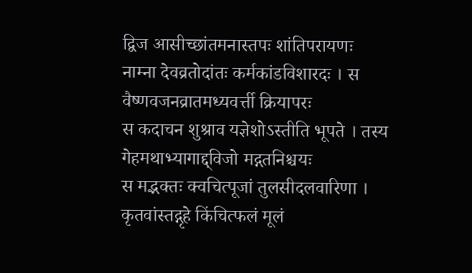द्विज आसीच्छांतमनास्तपः शांतिपरायणः
नाम्ना देवव्रतोदांतः कर्मकांडविशारदः । स वैष्णवजनव्रातमध्यवर्त्ती क्रियापरः
स कदाचन शुश्राव यज्ञेशोऽस्तीति भूपते । तस्य गेहमथाभ्यागाद्द्विजो मद्गतनिश्चयः
स मद्भक्तः क्वचित्पूजां तुलसीदलवारिणा । कृतवांस्तद्गृहे किंचित्फलं मूलं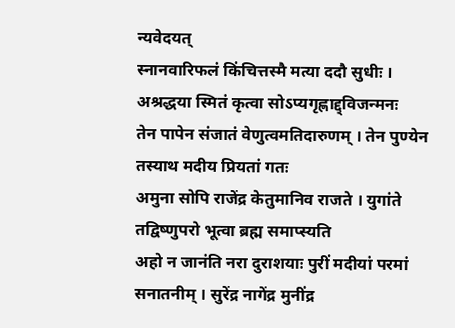न्यवेदयत्
स्नानवारिफलं किंचित्तस्मै मत्या ददौ सुधीः । अश्रद्धया स्मितं कृत्वा सोऽप्यगृह्णाद्द्विजन्मनः
तेन पापेन संजातं वेणुत्वमतिदारुणम् । तेन पुण्येन तस्याथ मदीय प्रियतां गतः
अमुना सोपि राजेंद्र केतुमानिव राजते । युगांते तद्विष्णुपरो भूत्वा ब्रह्म समाप्स्यति
अहो न जानंति नरा दुराशयाः पुरीं मदीयां परमां सनातनीम् । सुरेंद्र नागेंद्र मुनींद्र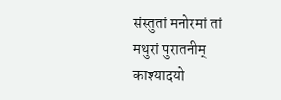संस्तुतां मनोरमां तां मथुरां पुरातनीम्
काश्यादयो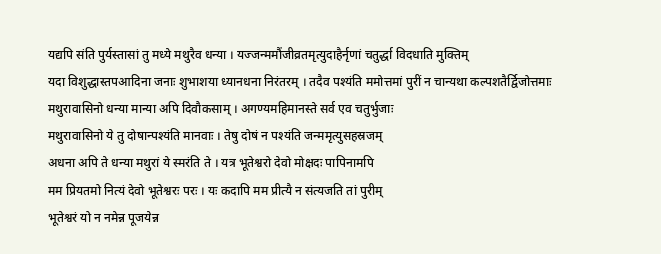यद्यपि संति पुर्यस्तासां तु मध्ये मथुरैव धन्या । यज्जन्ममौंजीव्रतमृत्युदाहैर्नृणां चतुर्द्धा विदधाति मुक्तिम्
यदा विशुद्धास्तपआदिना जनाः शुभाशया ध्यानधना निरंतरम् । तदैव पश्यंति ममोत्तमां पुरीं न चान्यथा कल्पशतैर्द्विजोत्तमाः
मथुरावासिनो धन्या मान्या अपि दिवौकसाम् । अगण्यमहिमानस्ते सर्व एव चतुर्भुजाः
मथुरावासिनो ये तु दोषान्पश्यंति मानवाः । तेषु दोषं न पश्यंति जन्ममृत्युसहस्रजम्
अधना अपि ते धन्या मथुरां ये स्मरंति ते । यत्र भूतेश्वरो देवो मोक्षदः पापिनामपि
मम प्रियतमो नित्यं देवो भूतेश्वरः परः । यः कदापि मम प्रीत्यै न संत्यजति तां पुरीम्
भूतेश्वरं यो न नमेन्न पूजयेन्न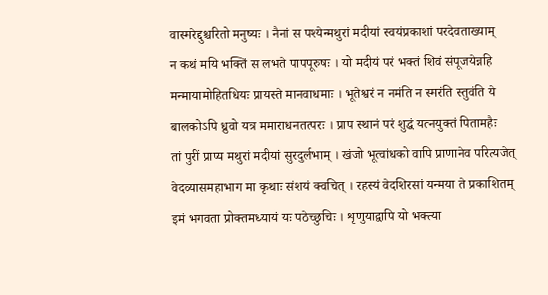वास्मरेद्दुश्चरितो मनुष्यः । नैनां स पश्येन्मथुरां मदीयां स्वयंप्रकाशां परदेवताख्याम्
न कथं मयि भक्तिं स लभते पापपूरुषः । यो मदीयं परं भक्तं शिवं संपूजयेन्नहि
मन्मायामोहितधियः प्रायस्ते मानवाधमाः । भूतेश्वरं न नमंति न स्मरंति स्तुवंति ये
बालकोऽपि ध्रुवो यत्र ममाराधनतत्परः । प्राप स्थानं परं शुद्धं यत्नयुक्तं पितामहैः
तां पुरीं प्राप्य मथुरां मदीयां सुरदुर्लभाम् । खंजो भूत्वांधको वापि प्राणानेव परित्यजेत्
वेदव्यासमहाभाग मा कृथाः संशयं क्वचित् । रहस्यं वेदशिरसां यन्मया ते प्रकाशितम्
इमं भगवता प्रोक्तमध्यायं यः पठेच्छुचिः । शृणुयाद्वापि यो भक्त्या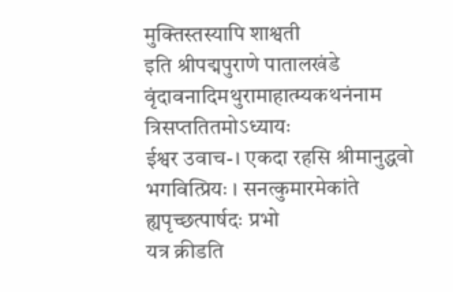मुक्तिस्तस्यापि शाश्वती
इति श्रीपद्मपुराणे पातालखंडे वृंदावनादिमथुरामाहात्म्यकथनंनाम त्रिसप्ततितमोऽध्यायः
ईश्वर उवाच-। एकदा रहसि श्रीमानुद्धवो भगवित्प्रियः । सनत्कुमारमेकांते ह्यपृच्छत्पार्षदः प्रभो
यत्र क्रीडति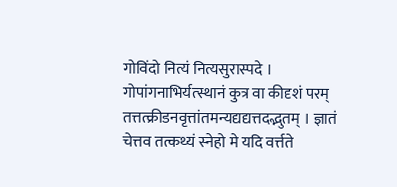गोविंदो नित्यं नित्यसुरास्पदे । गोपांगनाभिर्यत्स्थानं कुत्र वा कीदृशं परम्
तत्तत्क्रीडनवृत्तांतमन्यद्यद्यत्तदद्भुतम् । ज्ञातं चेत्तव तत्कथ्यं स्नेहो मे यदि वर्त्तते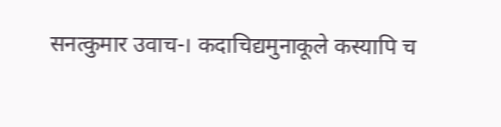सनत्कुमार उवाच-। कदाचिद्यमुनाकूले कस्यापि च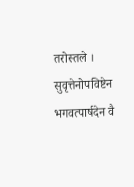तरोस्तले । सुवृत्तेनोपविष्टेन भगवत्पार्षदेन वै